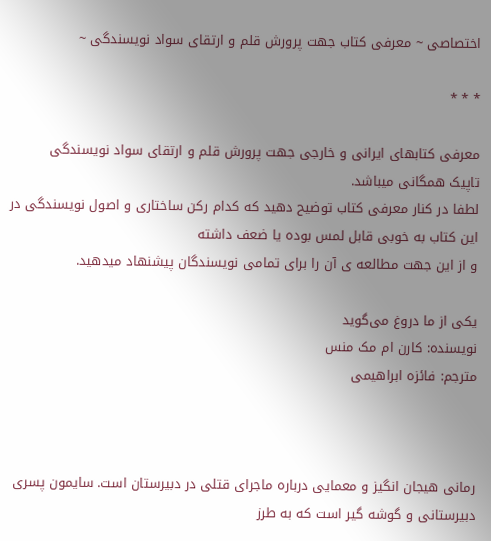اختصاصی ~ معرفی کتاب جهت پرورش قلم و ارتقای سواد نویسندگی ~

* * *

معرفی کتابهای ایرانی و خارجی جهت پرورش قلم و ارتقای سواد نویسندگی
تاپیک همگانی میباشد.
لطفا در کنار معرفی کتاب توضیح دهید که کدام رکن ساختاری و اصول نویسندگی در این کتاب به خوبی قابل لمس بوده یا ضعف داشته
و از این جهت مطالعه ی آن را برای تمامی نویسندگان پیشنهاد میدهید.

یکی از ما دروغ می‌گوید
نویسنده: کارن ام مک منس
مترجم: فائزه ابراهیمی



رمانی هیجان انگیز و معمایی درباره ماجرای قتلی در دبیرستان است. سایمون پسری دبیرستانی و گوشه گیر است که به طرز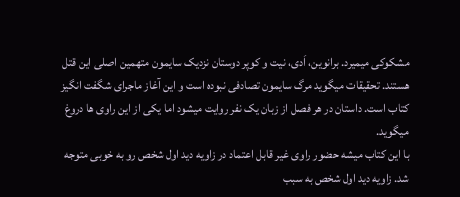مشکوکی میمیرد. برانوین، اَدی، نیت و کوپر دوستان نزدیک سایمون متهمین اصلی این قتل هستند. تحقیقات میگوید مرگ سایمون تصادفی نبوده است و این آغاز ماجرای شگفت انگیز کتاب است. داستان در هر فصل از زبان یک نفر روایت میشود اما یکی از این راوی ها دروغ میگوید.
با این کتاب میشه حضور راوی غیر قابل اعتماد در زاویه دید اول شخص رو به خوبی متوجه شد. زاویه دید اول شخص به سبب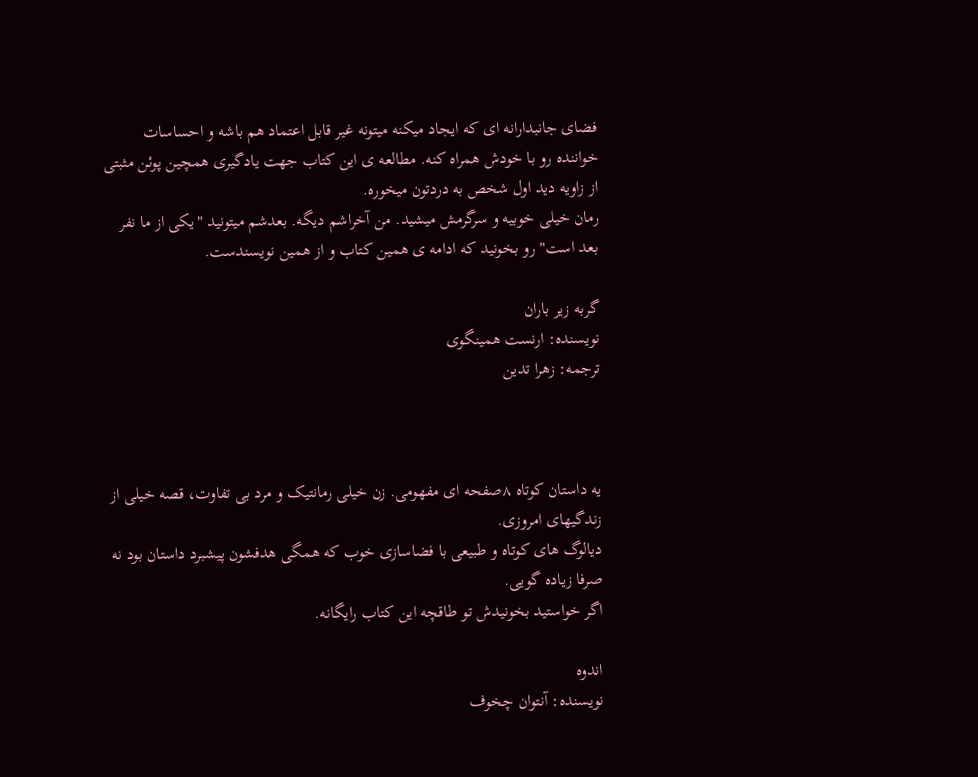فضای جانبدارانه ای که ایجاد میکنه میتونه غیر قابل اعتماد هم باشه و احساسات خواننده رو با خودش همراه کنه. مطالعه ی این کتاب جهت یادگیری همچین پوئن مثبتی از زاویه دید اول شخص به دردتون میخوره.
رمان خیلی خوبیه و سرگرمش میشید. من آخراشم دیگه. بعدشم میتونید "یکی از ما نفر بعد است" رو بخونید که ادامه ی همین کتاب و از همین نویسندست.

گربه زیر باران
نویسنده: ارنست همینگوی
ترجمه: زهرا تدین



یه داستان کوتاه ۸صفحه ای مفهومی. زن خیلی رمانتیک و مرد بی تفاوت، قصه خیلی از زندگیهای امروزی.
دیالوگ های کوتاه و طبیعی با فضاسازی خوب که همگی هدفشون پیشبرد داستان بود نه صرفا زیاده گویی.
اگر خواستید بخونیدش تو طاقچه این کتاب رایگانه.

اندوه
نویسنده: آنتوان چخوف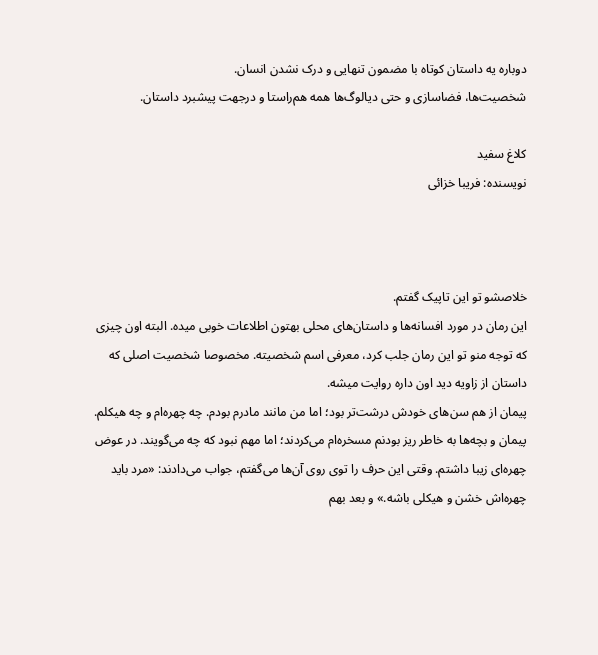دوباره یه داستان کوتاه با مضمون تنهایی و درک نشدن انسان.
شخصیت‌ها، فضاسازی و حتی دیالوگ‌ها همه هم‌راستا و درجهت پیشبرد داستان.

کلاغ سفید
نویسنده: فریبا خزائی



خلاصشو تو این تاپیک گفتم.
این رمان در مورد افسانه‌ها و داستان‌های محلی بهتون اطلاعات خوبی میده. البته اون چیزی که توجه منو تو این رمان جلب کرد، معرفی اسم شخصیته. مخصوصا شخصیت اصلی که داستان از زاویه دید اون داره روایت میشه.
پیمان از هم سن‌های خودش درشت‌تر بود؛ اما من مانند مادرم بودم. چه چهره‌ام و چه هیکلم. پیمان و بچه‌ها به خاطر ریز بودنم مسخره‌ام می‌کردند؛ اما مهم نبود که چه می‌گویند. در عوض چهره‌ای زیبا داشتم. وقتی این حرف را توی روی آن‌ها می‌گفتم، جواب می‌دادند: «مرد باید چهره‌اش خشن و هیکلی باشه.» و بعد بهم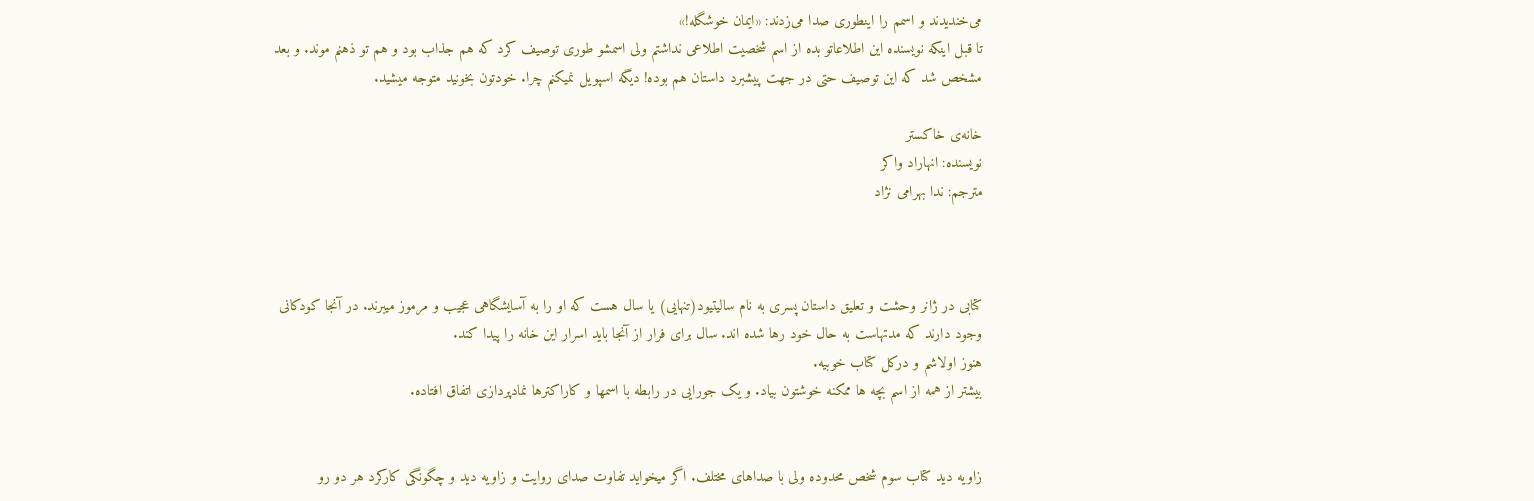می‌خندیدند و اسمم را اینطوری صدا می‌زدند: «ایمان خوشگله!»
تا قبل اینکه نویسنده این اطلاعاتو بده از اسم شخصیت اطلاعی نداشتم ولی اسمشو طوری توصیف کرد که هم جذاب بود و هم تو ذهنم ‌موند. و بعد مشخص شد که این توصیف حتی در جهت پیشبرد داستان هم بوده! دیگه اسپویل نمیکنم چرا. خودتون بخونید متوجه میشید.

خانه‌ی خاکستر
نویسنده: انهاراد واکر
مترجم: ندا بهرامی نژاد



کتابی در ژانر وحشت و تعلیق داستان پسری به نام سالیتیود(تنهایی) یا سال هست که او را به آسایشگاهی عجیب و مرموز میبرند. در آنجا کودکانی وجود دارند که مدتهاست به حال خود رها شده اند. سال برای فرار از آنجا باید اسرار این خانه را پیدا کند.
هنوز اولاشم و درکل کتاب خوبیه.
بیشتر از همه از اسم بچه ها ممکنه خوشتون بیاد. و یک جورایی در رابطه با اسمها و کاراکترها نمادپردازی اتفاق افتاده.


زاویه دید کتاب سوم شخص محدوده ولی با صداهای مختلف. اگر میخواید تفاوت صدای روایت و زاویه دید و چگونگی کارکرد هر دو رو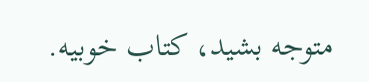متوجه بشید، کتاب خوبیه.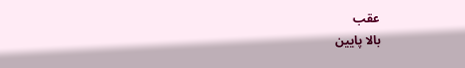عقب
بالا پایین